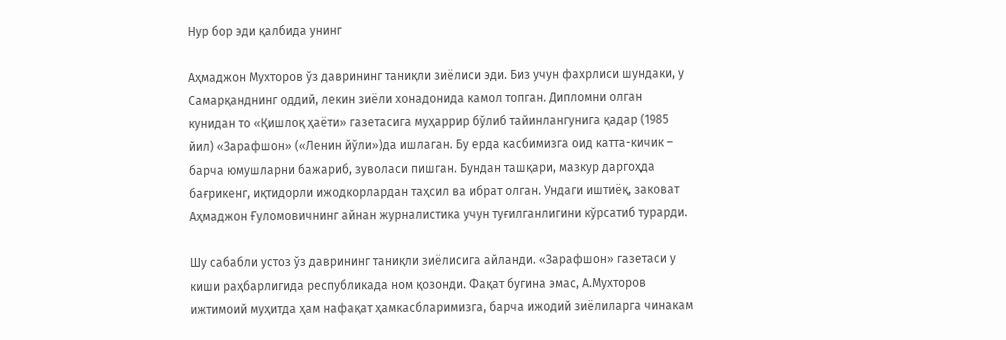Нур бор эди қалбида унинг

Аҳмаджон Мухторов ўз даврининг таниқли зиёлиси эди. Биз учун фахрлиси шундаки, у Самарқанднинг оддий, лекин зиёли хонадонида камол топган. Дипломни олган кунидан то «Қишлоқ ҳаёти» газетасига муҳаррир бўлиб тайинлангунига қадар (1985 йил) «Зарафшон» («Ленин йўли»)да ишлаган. Бу ерда касбимизга оид катта-кичик – барча юмушларни бажариб, зуволаси пишган. Бундан ташқари, мазкур даргоҳда бағрикенг, иқтидорли ижодкорлардан таҳсил ва ибрат олган. Ундаги иштиёқ, заковат Аҳмаджон Ғуломовичнинг айнан журналистика учун туғилганлигини кўрсатиб турарди.

Шу сабабли устоз ўз даврининг таниқли зиёлисига айланди. «Зарафшон» газетаси у киши раҳбарлигида республикада ном қозонди. Фақат бугина эмас, А.Мухторов ижтимоий муҳитда ҳам нафақат ҳамкасбларимизга, барча ижодий зиёлиларга чинакам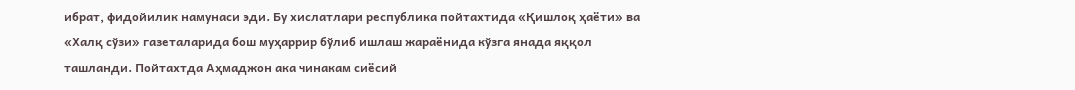ибрат, фидойилик намунаси эди. Бу хислатлари республика пойтахтида «Қишлоқ ҳаёти» ва «Халқ сўзи» газеталарида бош муҳаррир бўлиб ишлаш жараёнида кўзга янада яққол ташланди. Пойтахтда Аҳмаджон ака чинакам сиёсий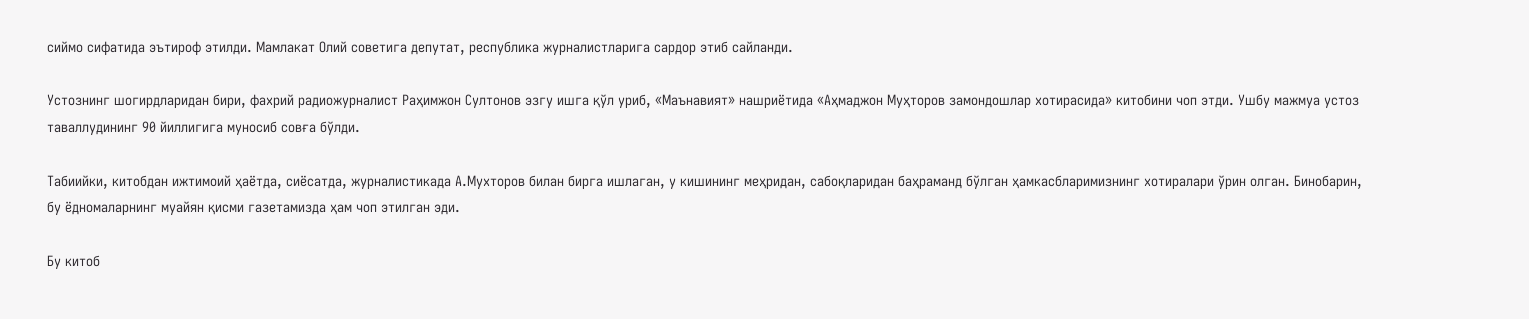сиймо сифатида эътироф этилди. Мамлакат Олий советига депутат, республика журналистларига сардор этиб сайланди.

Устознинг шогирдларидан бири, фахрий радиожурналист Раҳимжон Султонов эзгу ишга қўл уриб, «Маънавият» нашриётида «Аҳмаджон Муҳторов замондошлар хотирасида» китобини чоп этди. Ушбу мажмуа устоз таваллудининг 90 йиллигига муносиб совға бўлди.

Табиийки, китобдан ижтимоий ҳаётда, сиёсатда, журналистикада А.Мухторов билан бирга ишлаган, у кишининг меҳридан, сабоқларидан баҳраманд бўлган ҳамкасбларимизнинг хотиралари ўрин олган. Бинобарин, бу ёдномаларнинг муайян қисми газетамизда ҳам чоп этилган эди.

Бу китоб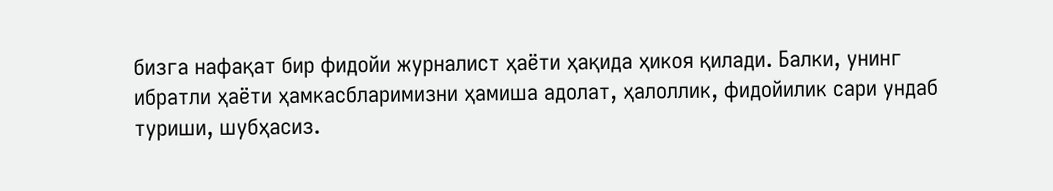бизга нафақат бир фидойи журналист ҳаёти ҳақида ҳикоя қилади. Балки, унинг ибратли ҳаёти ҳамкасбларимизни ҳамиша адолат, ҳалоллик, фидойилик сари ундаб туриши, шубҳасиз.